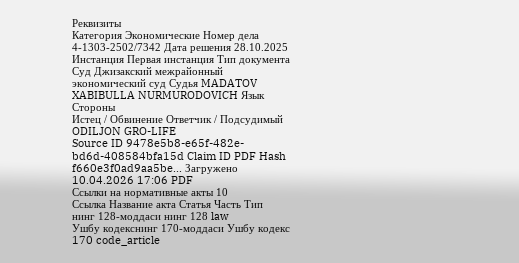Реквизиты
Категория Экономические Номер дела 4-1303-2502/7342 Дата решения 28.10.2025 Инстанция Первая инстанция Тип документа Суд Джизакский межрайонный экономический суд Судья MADATOV XABIBULLA NURMURODOVICH Язык
Стороны
Истец / Обвинение Ответчик / Подсудимый ODILJON GRO-LIFE
Source ID 9478e5b8-e65f-482e-bd6d-408584bfa15d Claim ID PDF Hash f660e3f0ad9aa5be... Загружено 10.04.2026 17:06 PDF
Ссылки на нормативные акты 10
Ссылка Название акта Статья Часть Тип
нинг 128-моддаси нинг 128 law
Ушбу кодекснинг 170-моддаси Ушбу кодекс 170 code_article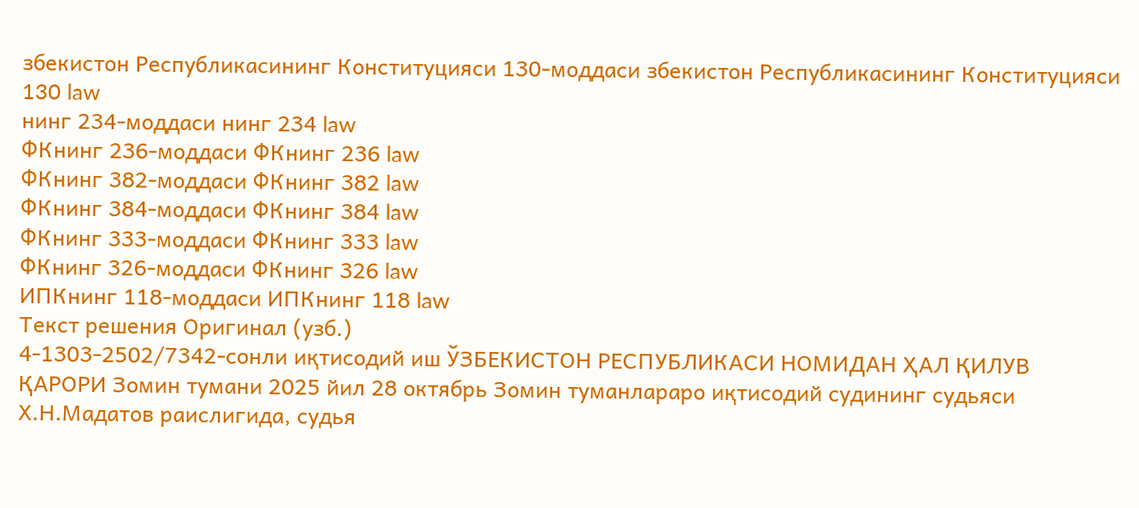збекистон Республикасининг Конституцияси 130-моддаси збекистон Республикасининг Конституцияси 130 law
нинг 234-моддаси нинг 234 law
ФКнинг 236-моддаси ФКнинг 236 law
ФКнинг 382-моддаси ФКнинг 382 law
ФКнинг 384-моддаси ФКнинг 384 law
ФКнинг 333-моддаси ФКнинг 333 law
ФКнинг 326-моддаси ФКнинг 326 law
ИПКнинг 118-моддаси ИПКнинг 118 law
Текст решения Оригинал (узб.)
4-1303-2502/7342-сонли иқтисодий иш ЎЗБЕКИСТОН РЕСПУБЛИКАСИ НОМИДАН ҲАЛ ҚИЛУВ ҚАРОРИ Зомин тумани 2025 йил 28 октябрь Зомин туманлараро иқтисодий судининг судьяси Х.Н.Мадатов раислигида, судья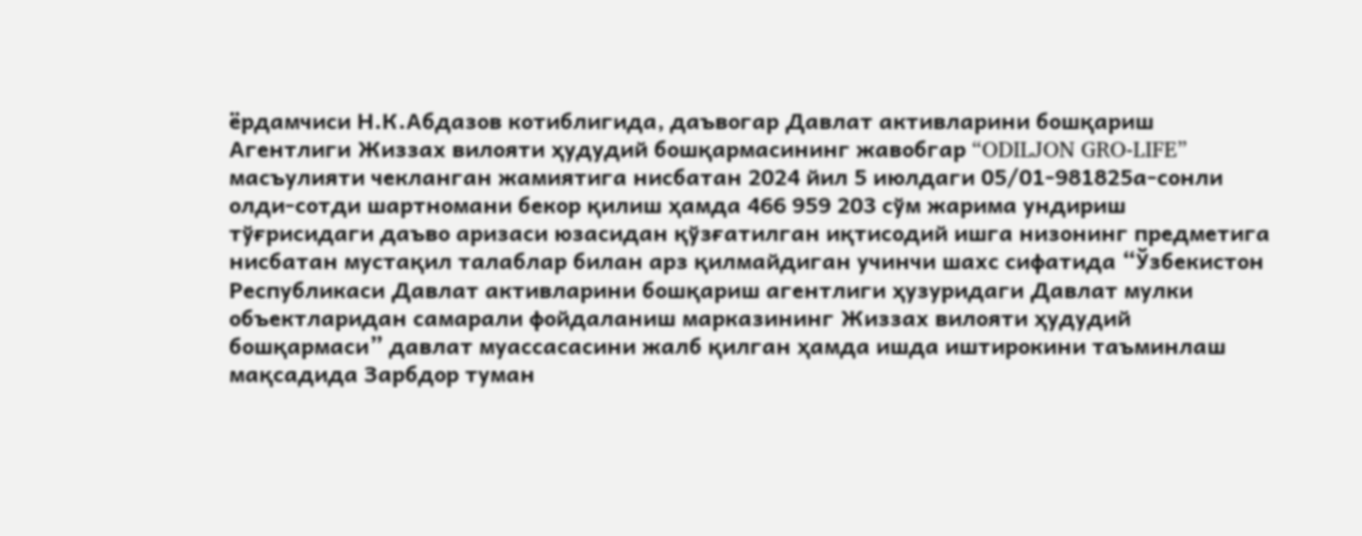ёрдамчиси Н.К.Абдазов котиблигида, даъвогар Давлат активларини бошқариш Агентлиги Жиззах вилояти ҳудудий бошқармасининг жавобгар “ODILJON GRO-LIFE” масъулияти чекланган жамиятига нисбатан 2024 йил 5 июлдаги 05/01-981825а-сонли олди-сотди шартномани бекор қилиш ҳамда 466 959 203 сўм жарима ундириш тўғрисидаги даъво аризаси юзасидан қўзғатилган иқтисодий ишга низонинг предметига нисбатан мустақил талаблар билан арз қилмайдиган учинчи шахс сифатида “Ўзбекистон Республикаси Давлат активларини бошқариш агентлиги ҳузуридаги Давлат мулки объектларидан самарали фойдаланиш марказининг Жиззах вилояти ҳудудий бошқармаси” давлат муассасасини жалб қилган ҳамда ишда иштирокини таъминлаш мақсадида Зарбдор туман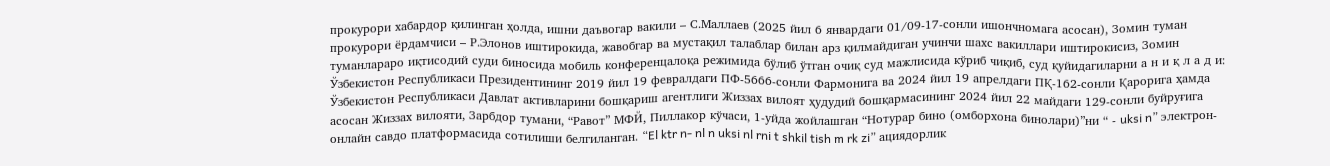прокурори хабардор қилинган ҳолда, ишни даъвогар вакили – С.Маллаев (2025 йил 6 январдаги 01/09-17-сонли ишончномага асосан), Зомин туман прокурори ёрдамчиси – Р.Элонов иштирокида, жавобгар ва мустақил талаблар билан арз қилмайдиган учинчи шахс вакиллари иштирокисиз, Зомин туманлараро иқтисодий суди биносида мобиль конференцалоқа режимида бўлиб ўтган очиқ суд мажлисида кўриб чиқиб, суд қуйидагиларни а н и қ л а д и: Ўзбекистон Республикаси Президентининг 2019 йил 19 февралдаги ПФ-5666-сонли Фармонига ва 2024 йил 19 апрелдаги ПҚ-162-сонли Қарорига ҳамда Ўзбекистон Республикаси Давлат активларини бошқариш агентлиги Жиззах вилоят ҳудудий бошқармасининг 2024 йил 22 майдаги 129-сонли буйруғига асосан Жиззах вилояти, Зарбдор тумани, “Равот” МФЙ, Пиллакор кўчаси, 1-уйда жойлашган “Нотурар бино (омборхона бинолари)”ни “ - uksi n” электрон-онлайн савдо платформасида сотилиши белгиланган. “El ktr n- nl n uksi nl rni t shkil tish m rk zi” ациядорлик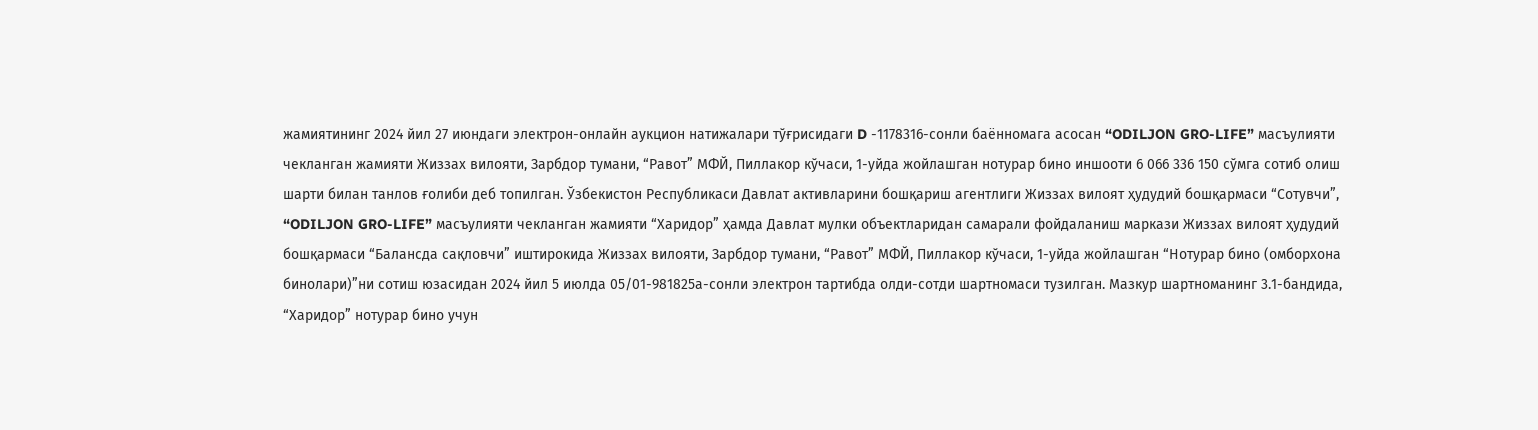жамиятининг 2024 йил 27 июндаги электрон-онлайн аукцион натижалари тўғрисидаги D -1178316-сонли баённомага асосан “ODILJON GRO-LIFE” масъулияти чекланган жамияти Жиззах вилояти, Зарбдор тумани, “Равот” МФЙ, Пиллакор кўчаси, 1-уйда жойлашган нотурар бино иншооти 6 066 336 150 сўмга сотиб олиш шарти билан танлов ғолиби деб топилган. Ўзбекистон Республикаси Давлат активларини бошқариш агентлиги Жиззах вилоят ҳудудий бошқармаси “Сотувчи”, “ODILJON GRO-LIFE” масъулияти чекланган жамияти “Харидор” ҳамда Давлат мулки объектларидан самарали фойдаланиш маркази Жиззах вилоят ҳудудий бошқармаси “Балансда сақловчи” иштирокида Жиззах вилояти, Зарбдор тумани, “Равот” МФЙ, Пиллакор кўчаси, 1-уйда жойлашган “Нотурар бино (омборхона бинолари)”ни сотиш юзасидан 2024 йил 5 июлда 05/01-981825а-сонли электрон тартибда олди-сотди шартномаси тузилган. Мазкур шартноманинг 3.1-бандида, “Харидор” нотурар бино учун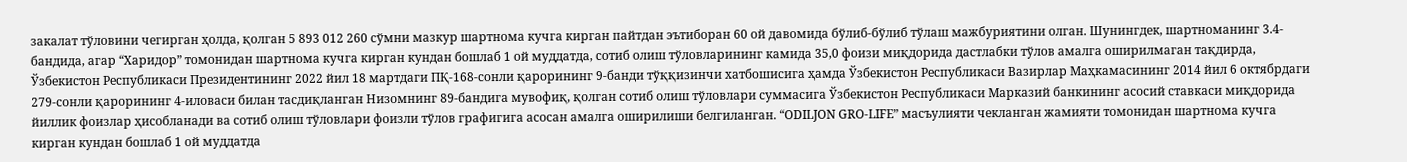закалат тўловини чегирган ҳолда, қолган 5 893 012 260 сўмни мазкур шартнома кучга кирган пайтдан эътиборан 60 ой давомида бўлиб-бўлиб тўлаш мажбуриятини олган. Шунингдек, шартноманинг 3.4-бандида, агар “Харидор” томонидан шартнома кучга кирган кундан бошлаб 1 ой муддатда, сотиб олиш тўловларининг камида 35,0 фоизи миқдорида дастлабки тўлов амалга оширилмаган тақдирда, Ўзбекистон Республикаси Президентининг 2022 йил 18 мартдаги ПҚ-168-сонли қарорининг 9-банди тўққизинчи хатбошисига ҳамда Ўзбекистон Республикаси Вазирлар Маҳкамасининг 2014 йил 6 октябрдаги 279-сонли қарорининг 4-иловаси билан тасдиқланган Низомнинг 89-бандига мувофиқ, қолган сотиб олиш тўловлари суммасига Ўзбекистон Республикаси Марказий банкининг асосий ставкаси миқдорида йиллик фоизлар ҳисобланади ва сотиб олиш тўловлари фоизли тўлов графигига асосан амалга оширилиши белгиланган. “ODILJON GRO-LIFE” масъулияти чекланган жамияти томонидан шартнома кучга кирган кундан бошлаб 1 ой муддатда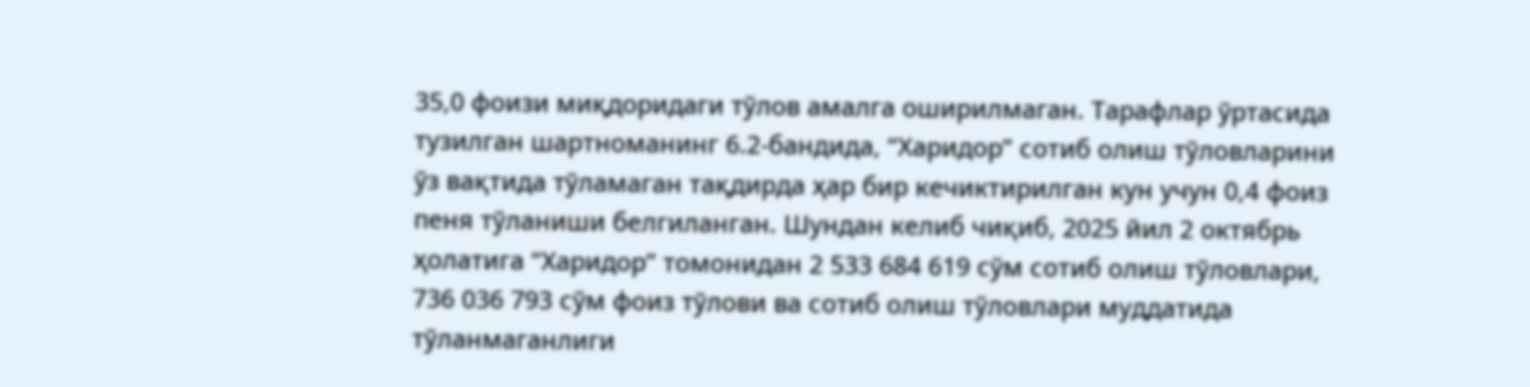35,0 фоизи миқдоридаги тўлов амалга оширилмаган. Тарафлар ўртасида тузилган шартноманинг 6.2-бандида, “Харидор” сотиб олиш тўловларини ўз вақтида тўламаган тақдирда ҳар бир кечиктирилган кун учун 0,4 фоиз пеня тўланиши белгиланган. Шундан келиб чиқиб, 2025 йил 2 октябрь ҳолатига “Харидор” томонидан 2 533 684 619 сўм сотиб олиш тўловлари, 736 036 793 сўм фоиз тўлови ва сотиб олиш тўловлари муддатида тўланмаганлиги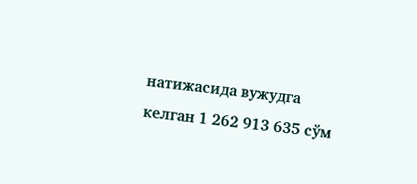натижасида вужудга келган 1 262 913 635 сўм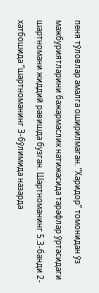пеня тўловлар амалга оширилмаган. “Харидор” томонидан ўз мажбуриятларини бажармаслик натижасида тарафлар ўртасидаги шартномани жиддий равишда бузган. Шартноманинг 5.3-банди 2-хатбошида “шартноманинг 3-бўлимида назарда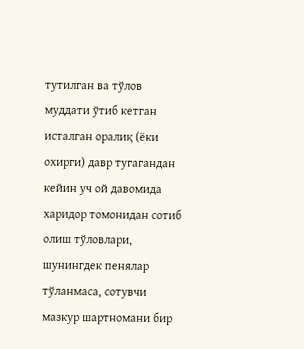тутилган ва тўлов муддати ўтиб кетган исталган оралиқ (ёки охирги) давр тугагандан кейин уч ой давомида харидор томонидан сотиб олиш тўловлари, шунингдек пенялар тўланмаса, сотувчи мазкур шартномани бир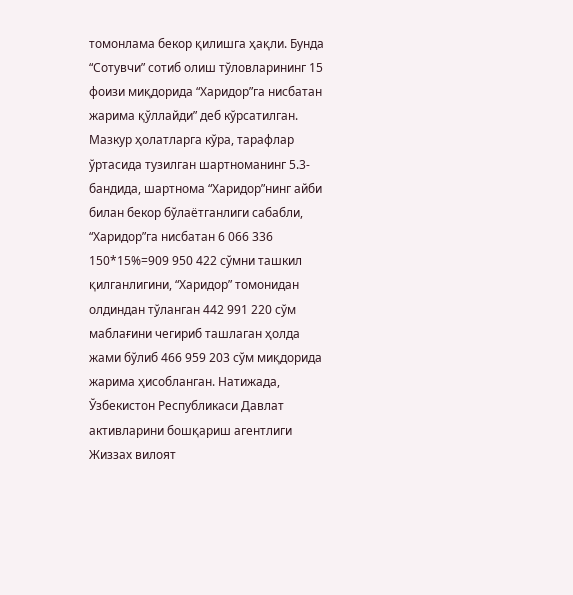томонлама бекор қилишга ҳақли. Бунда “Сотувчи” сотиб олиш тўловларининг 15 фоизи миқдорида “Харидор”га нисбатан жарима қўллайди” деб кўрсатилган. Мазкур ҳолатларга кўра, тарафлар ўртасида тузилган шартноманинг 5.3-бандида, шартнома “Харидор”нинг айби билан бекор бўлаётганлиги сабабли, “Харидор”га нисбатан 6 066 336 150*15%=909 950 422 сўмни ташкил қилганлигини, “Харидор” томонидан олдиндан тўланган 442 991 220 сўм маблағини чегириб ташлаган ҳолда жами бўлиб 466 959 203 сўм миқдорида жарима ҳисобланган. Натижада, Ўзбекистон Республикаси Давлат активларини бошқариш агентлиги Жиззах вилоят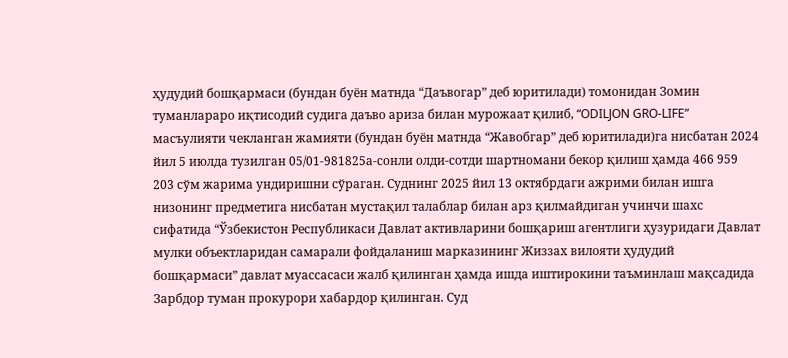ҳудудий бошқармаси (бундан буён матнда “Даъвогар” деб юритилади) томонидан Зомин туманлараро иқтисодий судига даъво ариза билан мурожаат қилиб, “ODILJON GRO-LIFE” масъулияти чекланган жамияти (бундан буён матнда “Жавобгар” деб юритилади)га нисбатан 2024 йил 5 июлда тузилган 05/01-981825а-сонли олди-сотди шартномани бекор қилиш ҳамда 466 959 203 сўм жарима ундиришни сўраган. Суднинг 2025 йил 13 октябрдаги ажрими билан ишга низонинг предметига нисбатан мустақил талаблар билан арз қилмайдиган учинчи шахс сифатида “Ўзбекистон Республикаси Давлат активларини бошқариш агентлиги ҳузуридаги Давлат мулки объектларидан самарали фойдаланиш марказининг Жиззах вилояти ҳудудий бошқармаси” давлат муассасаси жалб қилинган ҳамда ишда иштирокини таъминлаш мақсадида Зарбдор туман прокурори хабардор қилинган. Суд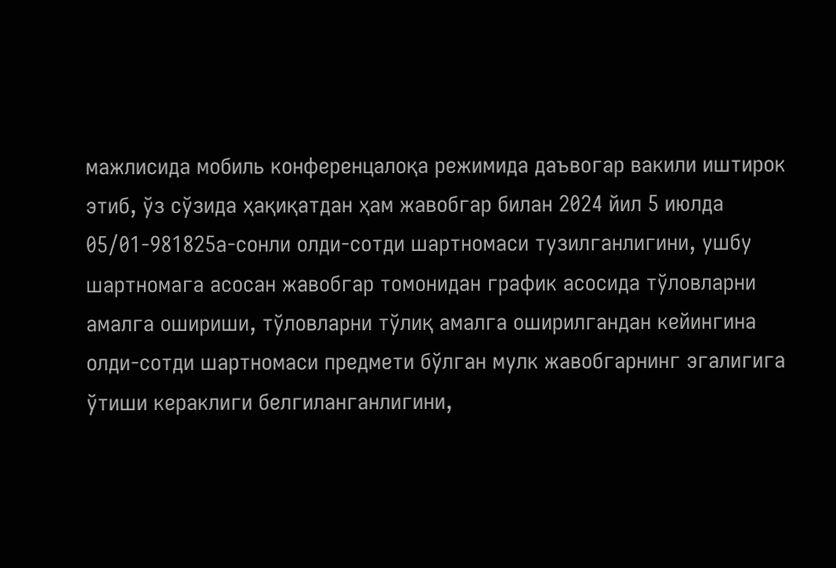мажлисида мобиль конференцалоқа режимида даъвогар вакили иштирок этиб, ўз сўзида ҳақиқатдан ҳам жавобгар билан 2024 йил 5 июлда 05/01-981825а-сонли олди-сотди шартномаси тузилганлигини, ушбу шартномага асосан жавобгар томонидан график асосида тўловларни амалга ошириши, тўловларни тўлиқ амалга оширилгандан кейингина олди-сотди шартномаси предмети бўлган мулк жавобгарнинг эгалигига ўтиши кераклиги белгиланганлигини,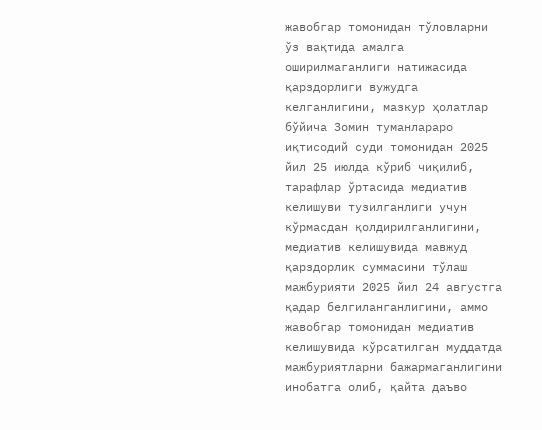жавобгар томонидан тўловларни ўз вақтида амалга оширилмаганлиги натижасида қарздорлиги вужудга келганлигини, мазкур ҳолатлар бўйича Зомин туманлараро иқтисодий суди томонидан 2025 йил 25 июлда кўриб чиқилиб, тарафлар ўртасида медиатив келишуви тузилганлиги учун кўрмасдан қолдирилганлигини, медиатив келишувида мавжуд қарздорлик суммасини тўлаш мажбурияти 2025 йил 24 августга қадар белгиланганлигини, аммо жавобгар томонидан медиатив келишувида кўрсатилган муддатда мажбуриятларни бажармаганлигини инобатга олиб, қайта даъво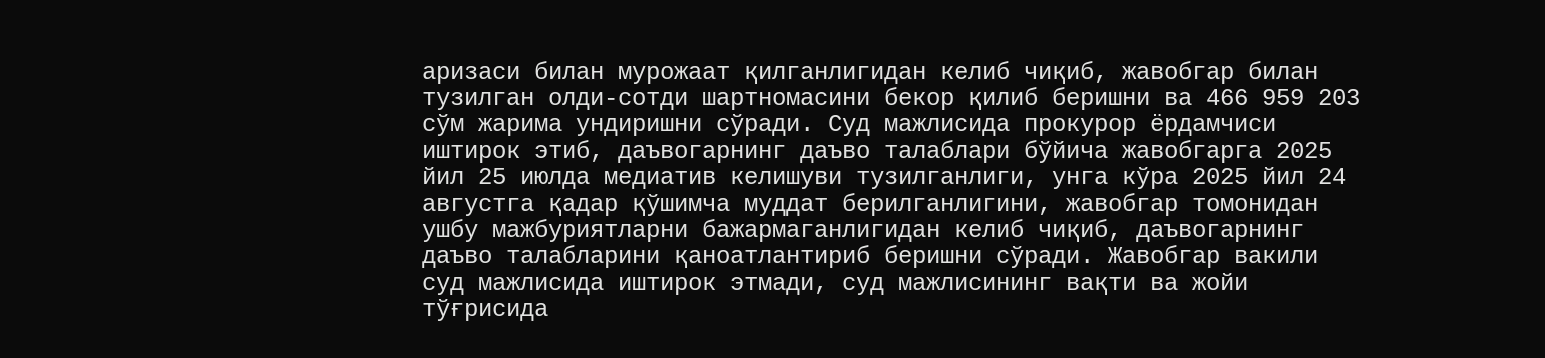аризаси билан мурожаат қилганлигидан келиб чиқиб, жавобгар билан тузилган олди-сотди шартномасини бекор қилиб беришни ва 466 959 203 сўм жарима ундиришни сўради. Суд мажлисида прокурор ёрдамчиси иштирок этиб, даъвогарнинг даъво талаблари бўйича жавобгарга 2025 йил 25 июлда медиатив келишуви тузилганлиги, унга кўра 2025 йил 24 августга қадар қўшимча муддат берилганлигини, жавобгар томонидан ушбу мажбуриятларни бажармаганлигидан келиб чиқиб, даъвогарнинг даъво талабларини қаноатлантириб беришни сўради. Жавобгар вакили суд мажлисида иштирок этмади, суд мажлисининг вақти ва жойи тўғрисида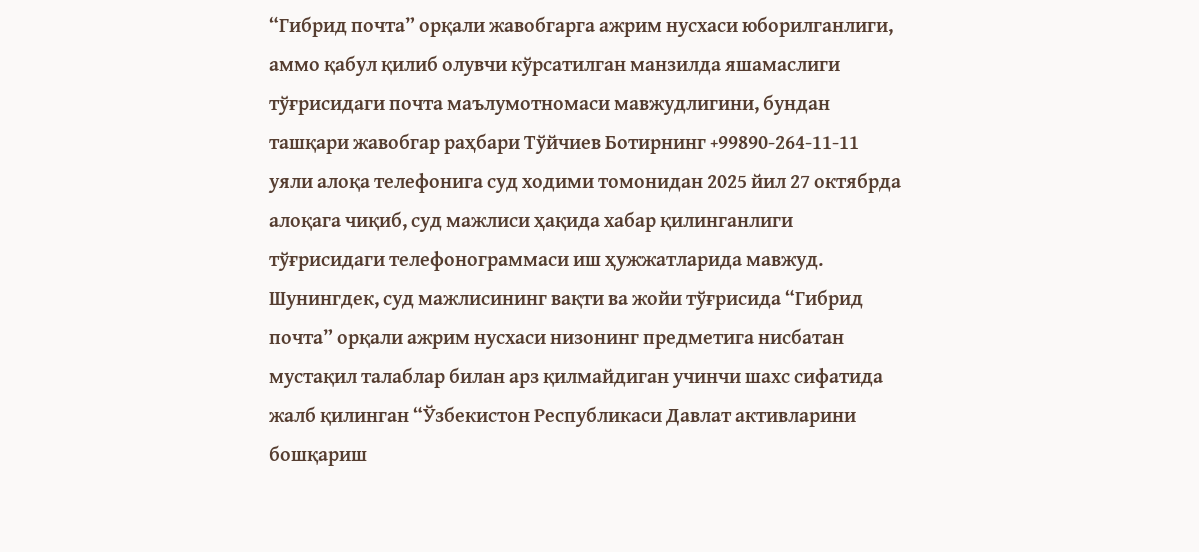“Гибрид почта” орқали жавобгарга ажрим нусхаси юборилганлиги, аммо қабул қилиб олувчи кўрсатилган манзилда яшамаслиги тўғрисидаги почта маълумотномаси мавжудлигини, бундан ташқари жавобгар раҳбари Тўйчиев Ботирнинг +99890-264-11-11 уяли алоқа телефонига суд ходими томонидан 2025 йил 27 октябрда алоқага чиқиб, суд мажлиси ҳақида хабар қилинганлиги тўғрисидаги телефонограммаси иш ҳужжатларида мавжуд. Шунингдек, суд мажлисининг вақти ва жойи тўғрисида “Гибрид почта” орқали ажрим нусхаси низонинг предметига нисбатан мустақил талаблар билан арз қилмайдиган учинчи шахс сифатида жалб қилинган “Ўзбекистон Республикаси Давлат активларини бошқариш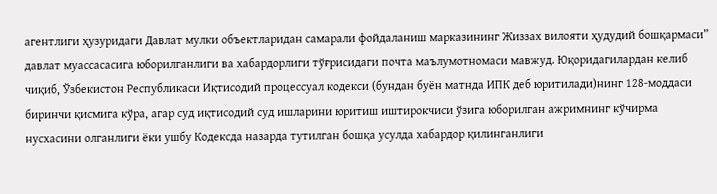агентлиги ҳузуридаги Давлат мулки объектларидан самарали фойдаланиш марказининг Жиззах вилояти ҳудудий бошқармаси” давлат муассасасига юборилганлиги ва хабардорлиги тўғрисидаги почта маълумотномаси мавжуд. Юқоридагилардан келиб чиқиб, Ўзбекистон Республикаси Иқтисодий процессуал кодекси (бундан буён матнда ИПК деб юритилади)нинг 128-моддаси биринчи қисмига кўра, агар суд иқтисодий суд ишларини юритиш иштирокчиси ўзига юборилган ажримнинг кўчирма нусхасини олганлиги ёки ушбу Кодексда назарда тутилган бошқа усулда хабардор қилинганлиги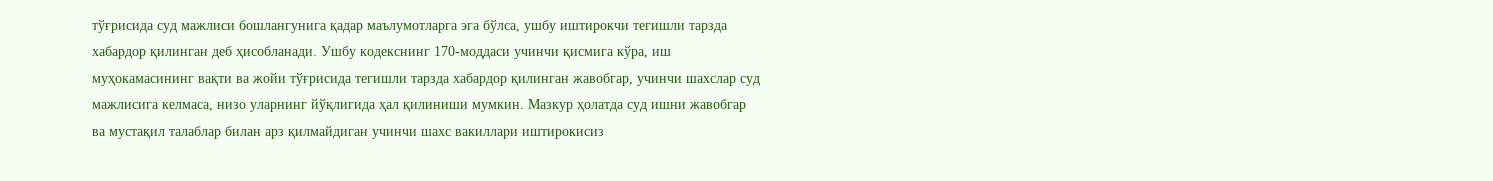тўғрисида суд мажлиси бошлангунига қадар маълумотларга эга бўлса, ушбу иштирокчи тегишли тарзда хабардор қилинган деб ҳисобланади. Ушбу кодекснинг 170-моддаси учинчи қисмига кўра, иш муҳокамасининг вақти ва жойи тўғрисида тегишли тарзда хабардор қилинган жавобгар, учинчи шахслар суд мажлисига келмаса, низо уларнинг йўқлигида ҳал қилиниши мумкин. Мазкур ҳолатда суд ишни жавобгар ва мустақил талаблар билан арз қилмайдиган учинчи шахс вакиллари иштирокисиз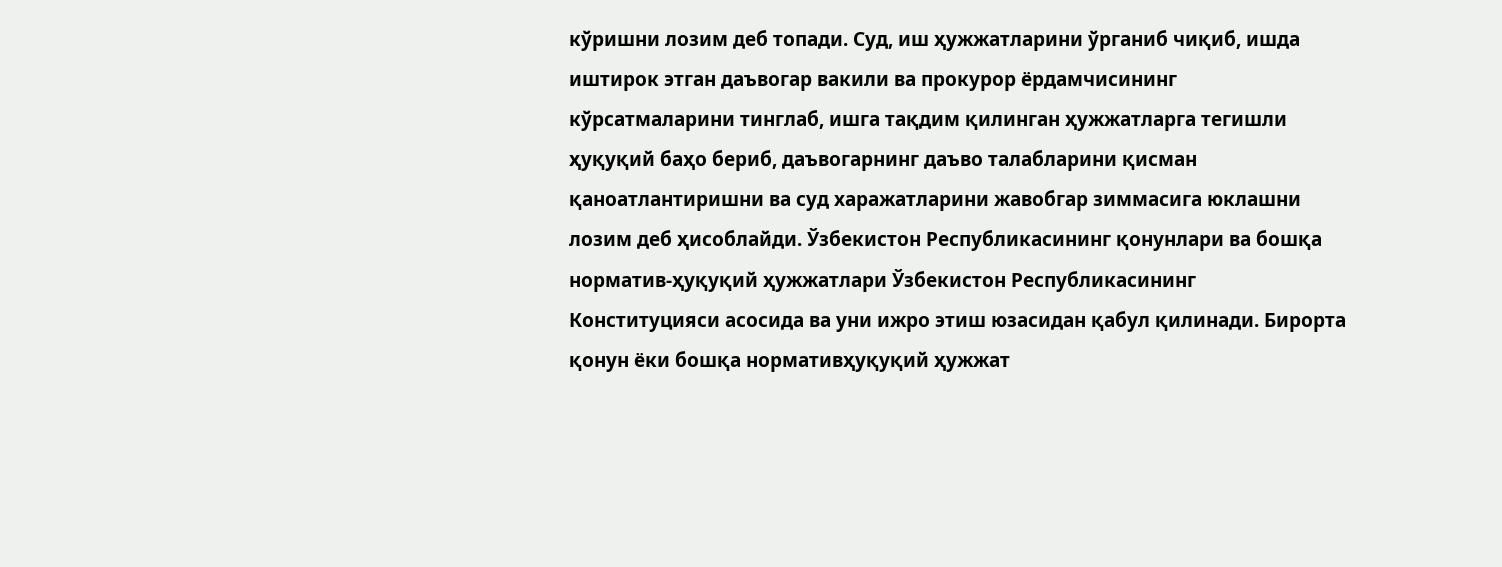кўришни лозим деб топади. Суд, иш ҳужжатларини ўрганиб чиқиб, ишда иштирок этган даъвогар вакили ва прокурор ёрдамчисининг кўрсатмаларини тинглаб, ишга тақдим қилинган ҳужжатларга тегишли ҳуқуқий баҳо бериб, даъвогарнинг даъво талабларини қисман қаноатлантиришни ва суд харажатларини жавобгар зиммасига юклашни лозим деб ҳисоблайди. Ўзбекистон Республикасининг қонунлари ва бошқа норматив-ҳуқуқий ҳужжатлари Ўзбекистон Республикасининг Конституцияси асосида ва уни ижро этиш юзасидан қабул қилинади. Бирорта қонун ёки бошқа нормативҳуқуқий ҳужжат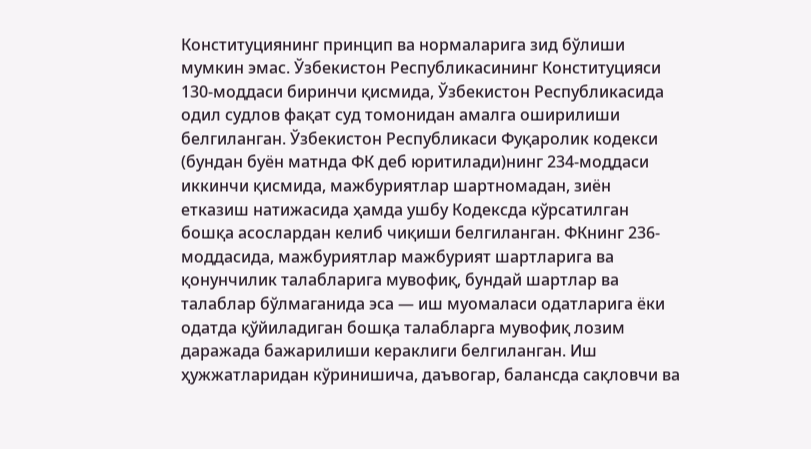Конституциянинг принцип ва нормаларига зид бўлиши мумкин эмас. Ўзбекистон Республикасининг Конституцияси 130-моддаси биринчи қисмида, Ўзбекистон Республикасида одил судлов фақат суд томонидан амалга оширилиши белгиланган. Ўзбекистон Республикаси Фуқаролик кодекси (бундан буён матнда ФК деб юритилади)нинг 234-моддаси иккинчи қисмида, мажбуриятлар шартномадан, зиён етказиш натижасида ҳамда ушбу Кодексда кўрсатилган бошқа асослардан келиб чиқиши белгиланган. ФКнинг 236-моддасида, мажбуриятлар мажбурият шартларига ва қонунчилик талабларига мувофиқ, бундай шартлар ва талаблар бўлмаганида эса — иш муомаласи одатларига ёки одатда қўйиладиган бошқа талабларга мувофиқ лозим даражада бажарилиши кераклиги белгиланган. Иш ҳужжатларидан кўринишича, даъвогар, балансда сақловчи ва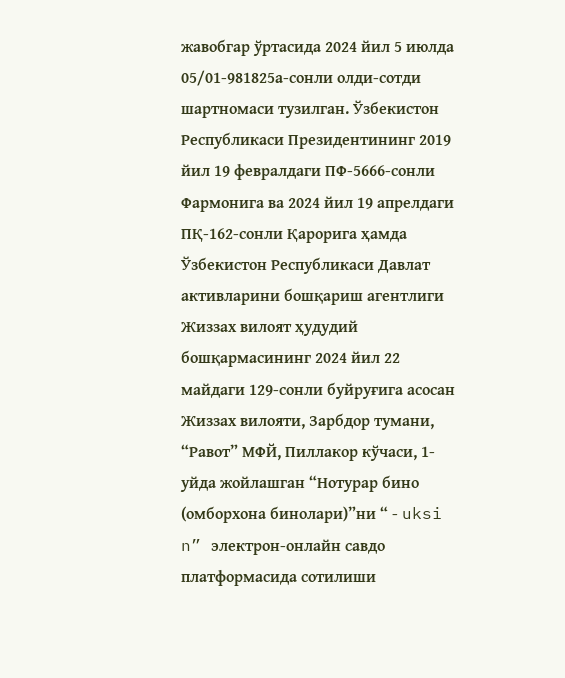жавобгар ўртасида 2024 йил 5 июлда 05/01-981825а-сонли олди-сотди шартномаси тузилган. Ўзбекистон Республикаси Президентининг 2019 йил 19 февралдаги ПФ-5666-сонли Фармонига ва 2024 йил 19 апрелдаги ПҚ-162-сонли Қарорига ҳамда Ўзбекистон Республикаси Давлат активларини бошқариш агентлиги Жиззах вилоят ҳудудий бошқармасининг 2024 йил 22 майдаги 129-сонли буйруғига асосан Жиззах вилояти, Зарбдор тумани, “Равот” МФЙ, Пиллакор кўчаси, 1-уйда жойлашган “Нотурар бино (омборхона бинолари)”ни “ - uksi n” электрон-онлайн савдо платформасида сотилиши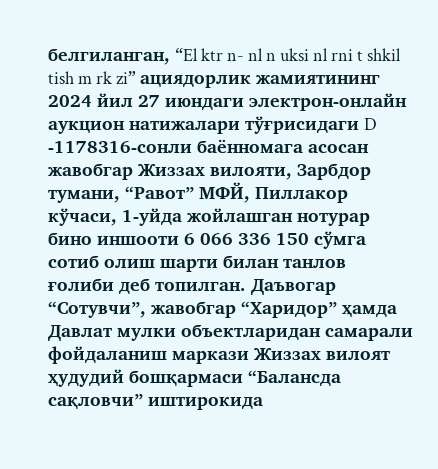белгиланган, “El ktr n- nl n uksi nl rni t shkil tish m rk zi” ациядорлик жамиятининг 2024 йил 27 июндаги электрон-онлайн аукцион натижалари тўғрисидаги D -1178316-сонли баённомага асосан жавобгар Жиззах вилояти, Зарбдор тумани, “Равот” МФЙ, Пиллакор кўчаси, 1-уйда жойлашган нотурар бино иншооти 6 066 336 150 сўмга сотиб олиш шарти билан танлов ғолиби деб топилган. Даъвогар “Сотувчи”, жавобгар “Харидор” ҳамда Давлат мулки объектларидан самарали фойдаланиш маркази Жиззах вилоят ҳудудий бошқармаси “Балансда сақловчи” иштирокида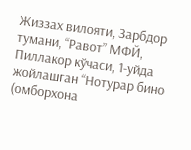Жиззах вилояти, Зарбдор тумани, “Равот” МФЙ, Пиллакор кўчаси, 1-уйда жойлашган “Нотурар бино (омборхона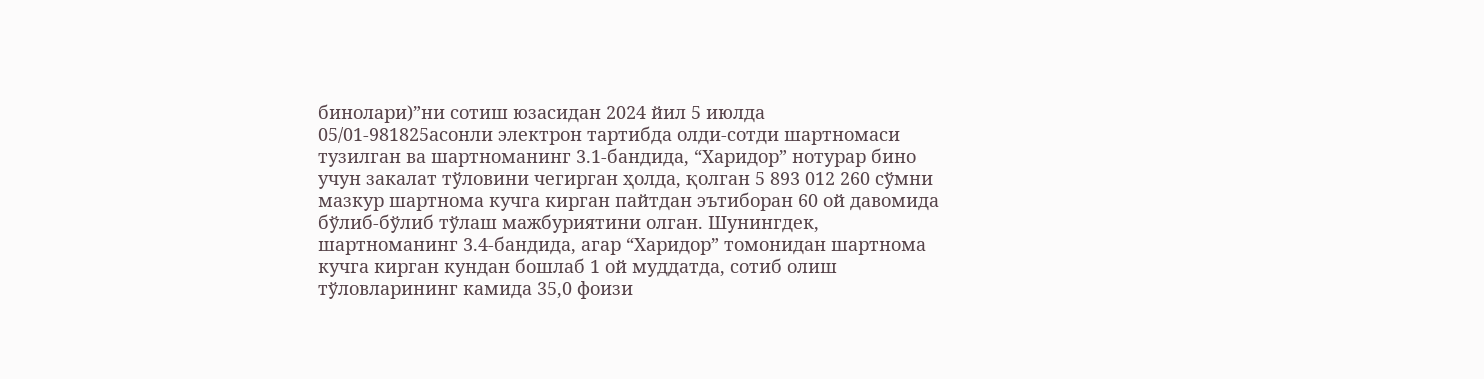бинолари)”ни сотиш юзасидан 2024 йил 5 июлда 05/01-981825асонли электрон тартибда олди-сотди шартномаси тузилган ва шартноманинг 3.1-бандида, “Харидор” нотурар бино учун закалат тўловини чегирган ҳолда, қолган 5 893 012 260 сўмни мазкур шартнома кучга кирган пайтдан эътиборан 60 ой давомида бўлиб-бўлиб тўлаш мажбуриятини олган. Шунингдек, шартноманинг 3.4-бандида, агар “Харидор” томонидан шартнома кучга кирган кундан бошлаб 1 ой муддатда, сотиб олиш тўловларининг камида 35,0 фоизи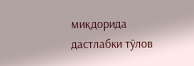миқдорида дастлабки тўлов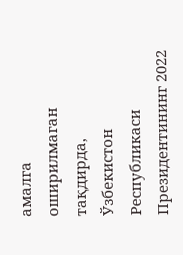амалга оширилмаган тақдирда, Ўзбекистон Республикаси Президентининг 2022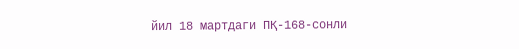йил 18 мартдаги ПҚ-168-сонли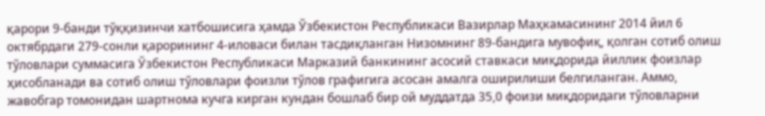қарори 9-банди тўққизинчи хатбошисига ҳамда Ўзбекистон Республикаси Вазирлар Маҳкамасининг 2014 йил 6 октябрдаги 279-сонли қарорининг 4-иловаси билан тасдиқланган Низомнинг 89-бандига мувофиқ, қолган сотиб олиш тўловлари суммасига Ўзбекистон Республикаси Марказий банкининг асосий ставкаси миқдорида йиллик фоизлар ҳисобланади ва сотиб олиш тўловлари фоизли тўлов графигига асосан амалга оширилиши белгиланган. Аммо, жавобгар томонидан шартнома кучга кирган кундан бошлаб бир ой муддатда 35,0 фоизи миқдоридаги тўловларни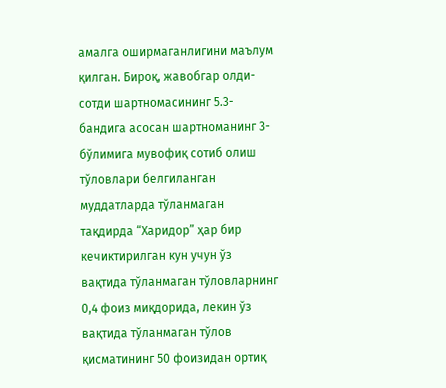амалга оширмаганлигини маълум қилган. Бироқ, жавобгар олди-сотди шартномасининг 5.3-бандига асосан шартноманинг 3-бўлимига мувофиқ сотиб олиш тўловлари белгиланган муддатларда тўланмаган тақдирда “Харидор” ҳар бир кечиктирилган кун учун ўз вақтида тўланмаган тўловларнинг 0,4 фоиз миқдорида, лекин ўз вақтида тўланмаган тўлов қисматининг 50 фоизидан ортиқ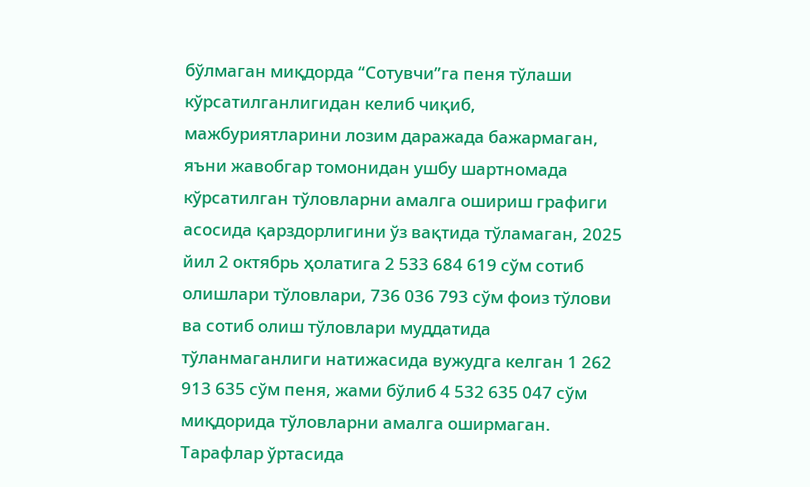бўлмаган миқдорда “Сотувчи”га пеня тўлаши кўрсатилганлигидан келиб чиқиб, мажбуриятларини лозим даражада бажармаган, яъни жавобгар томонидан ушбу шартномада кўрсатилган тўловларни амалга ошириш графиги асосида қарздорлигини ўз вақтида тўламаган, 2025 йил 2 октябрь ҳолатига 2 533 684 619 сўм сотиб олишлари тўловлари, 736 036 793 сўм фоиз тўлови ва сотиб олиш тўловлари муддатида тўланмаганлиги натижасида вужудга келган 1 262 913 635 сўм пеня, жами бўлиб 4 532 635 047 сўм миқдорида тўловларни амалга оширмаган. Тарафлар ўртасида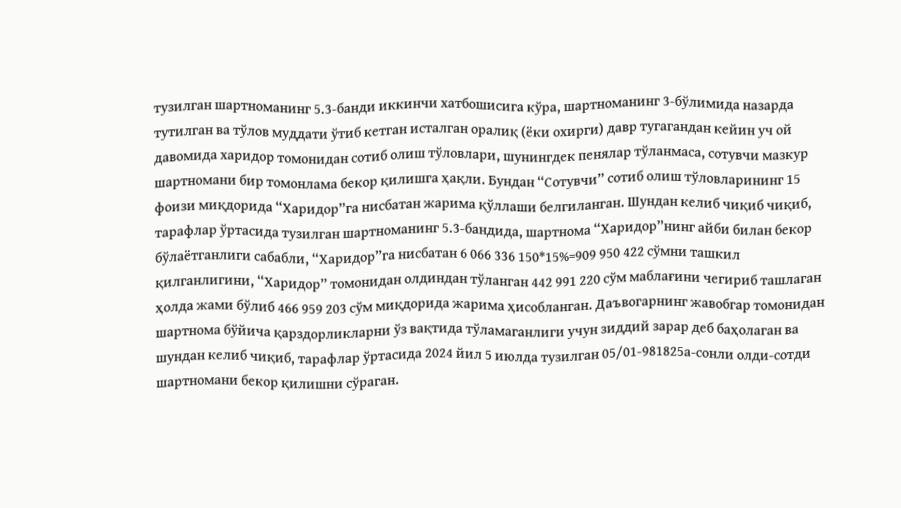тузилган шартноманинг 5.3-банди иккинчи хатбошисига кўра, шартноманинг 3-бўлимида назарда тутилган ва тўлов муддати ўтиб кетган исталган оралиқ (ёки охирги) давр тугагандан кейин уч ой давомида харидор томонидан сотиб олиш тўловлари, шунингдек пенялар тўланмаса, сотувчи мазкур шартномани бир томонлама бекор қилишга ҳақли. Бундан “Сотувчи” сотиб олиш тўловларининг 15 фоизи миқдорида “Харидор”га нисбатан жарима қўллаши белгиланган. Шундан келиб чиқиб чиқиб, тарафлар ўртасида тузилган шартноманинг 5.3-бандида, шартнома “Харидор”нинг айби билан бекор бўлаётганлиги сабабли, “Харидор”га нисбатан 6 066 336 150*15%=909 950 422 сўмни ташкил қилганлигини, “Харидор” томонидан олдиндан тўланган 442 991 220 сўм маблағини чегириб ташлаган ҳолда жами бўлиб 466 959 203 сўм миқдорида жарима ҳисобланган. Даъвогарнинг жавобгар томонидан шартнома бўйича қарздорликларни ўз вақтида тўламаганлиги учун зиддий зарар деб баҳолаган ва шундан келиб чиқиб, тарафлар ўртасида 2024 йил 5 июлда тузилган 05/01-981825а-сонли олди-сотди шартномани бекор қилишни сўраган.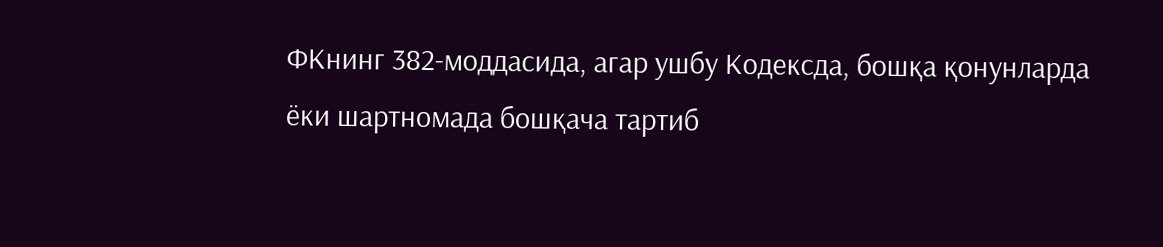ФКнинг 382-моддасида, агар ушбу Кодексда, бошқа қонунларда ёки шартномада бошқача тартиб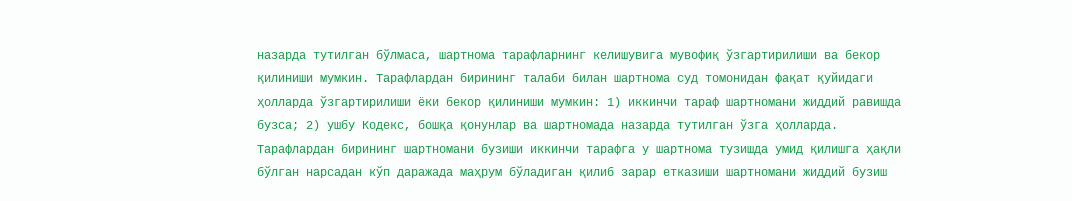назарда тутилган бўлмаса, шартнома тарафларнинг келишувига мувофиқ ўзгартирилиши ва бекор қилиниши мумкин. Тарафлардан бирининг талаби билан шартнома суд томонидан фақат қуйидаги ҳолларда ўзгартирилиши ёки бекор қилиниши мумкин: 1) иккинчи тараф шартномани жиддий равишда бузса; 2) ушбу Кодекс, бошқа қонунлар ва шартномада назарда тутилган ўзга ҳолларда. Тарафлардан бирининг шартномани бузиши иккинчи тарафга у шартнома тузишда умид қилишга ҳақли бўлган нарсадан кўп даражада маҳрум бўладиган қилиб зарар етказиши шартномани жиддий бузиш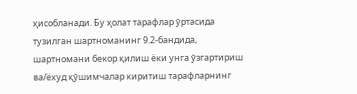ҳисобланади. Бу ҳолат тарафлар ўртасида тузилган шартноманинг 9.2-бандида, шартномани бекор қилиш ёки унга ўзгартириш ва/ёхуд қўшимчалар киритиш тарафларнинг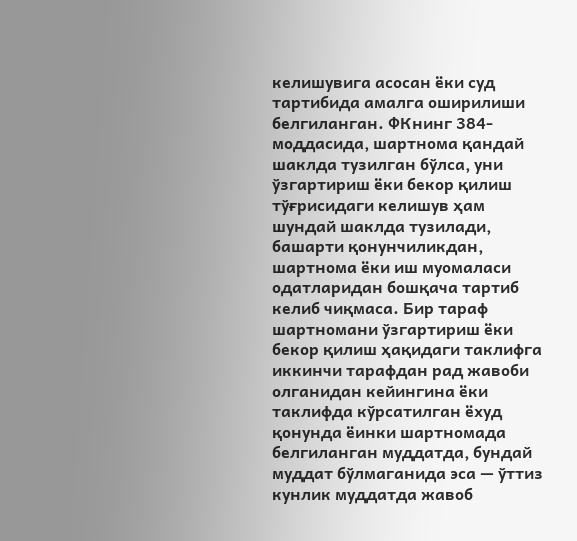келишувига асосан ёки суд тартибида амалга оширилиши белгиланган. ФКнинг 384-моддасида, шартнома қандай шаклда тузилган бўлса, уни ўзгартириш ёки бекор қилиш тўғрисидаги келишув ҳам шундай шаклда тузилади, башарти қонунчиликдан, шартнома ёки иш муомаласи одатларидан бошқача тартиб келиб чиқмаса. Бир тараф шартномани ўзгартириш ёки бекор қилиш ҳақидаги таклифга иккинчи тарафдан рад жавоби олганидан кейингина ёки таклифда кўрсатилган ёхуд қонунда ёинки шартномада белгиланган муддатда, бундай муддат бўлмаганида эса — ўттиз кунлик муддатда жавоб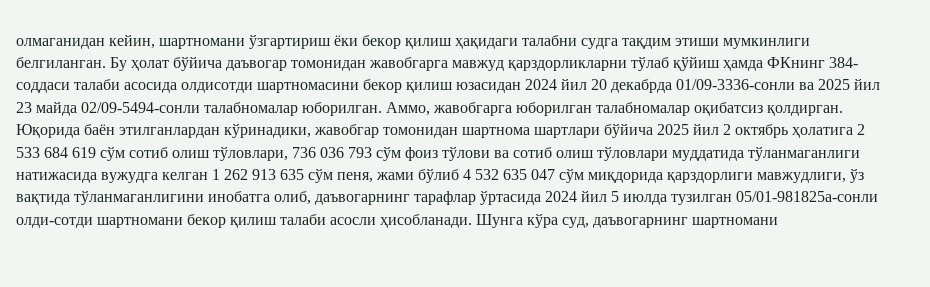олмаганидан кейин, шартномани ўзгартириш ёки бекор қилиш ҳақидаги талабни судга тақдим этиши мумкинлиги белгиланган. Бу ҳолат бўйича даъвогар томонидан жавобгарга мавжуд қарздорликларни тўлаб қўйиш ҳамда ФКнинг 384-соддаси талаби асосида олдисотди шартномасини бекор қилиш юзасидан 2024 йил 20 декабрда 01/09-3336-сонли ва 2025 йил 23 майда 02/09-5494-сонли талабномалар юборилган. Аммо, жавобгарга юборилган талабномалар оқибатсиз қолдирган. Юқорида баён этилганлардан кўринадики, жавобгар томонидан шартнома шартлари бўйича 2025 йил 2 октябрь ҳолатига 2 533 684 619 сўм сотиб олиш тўловлари, 736 036 793 сўм фоиз тўлови ва сотиб олиш тўловлари муддатида тўланмаганлиги натижасида вужудга келган 1 262 913 635 сўм пеня, жами бўлиб 4 532 635 047 сўм миқдорида қарздорлиги мавжудлиги, ўз вақтида тўланмаганлигини инобатга олиб, даъвогарнинг тарафлар ўртасида 2024 йил 5 июлда тузилган 05/01-981825а-сонли олди-сотди шартномани бекор қилиш талаби асосли ҳисобланади. Шунга кўра суд, даъвогарнинг шартномани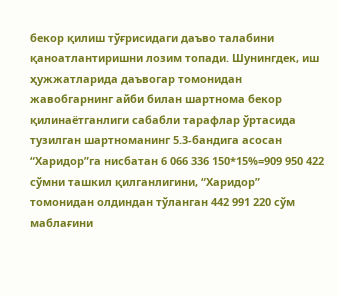бекор қилиш тўғрисидаги даъво талабини қаноатлантиришни лозим топади. Шунингдек, иш ҳужжатларида даъвогар томонидан жавобгарнинг айби билан шартнома бекор қилинаётганлиги сабабли тарафлар ўртасида тузилган шартноманинг 5.3-бандига асосан “Харидор”га нисбатан 6 066 336 150*15%=909 950 422 сўмни ташкил қилганлигини, “Харидор” томонидан олдиндан тўланган 442 991 220 сўм маблағини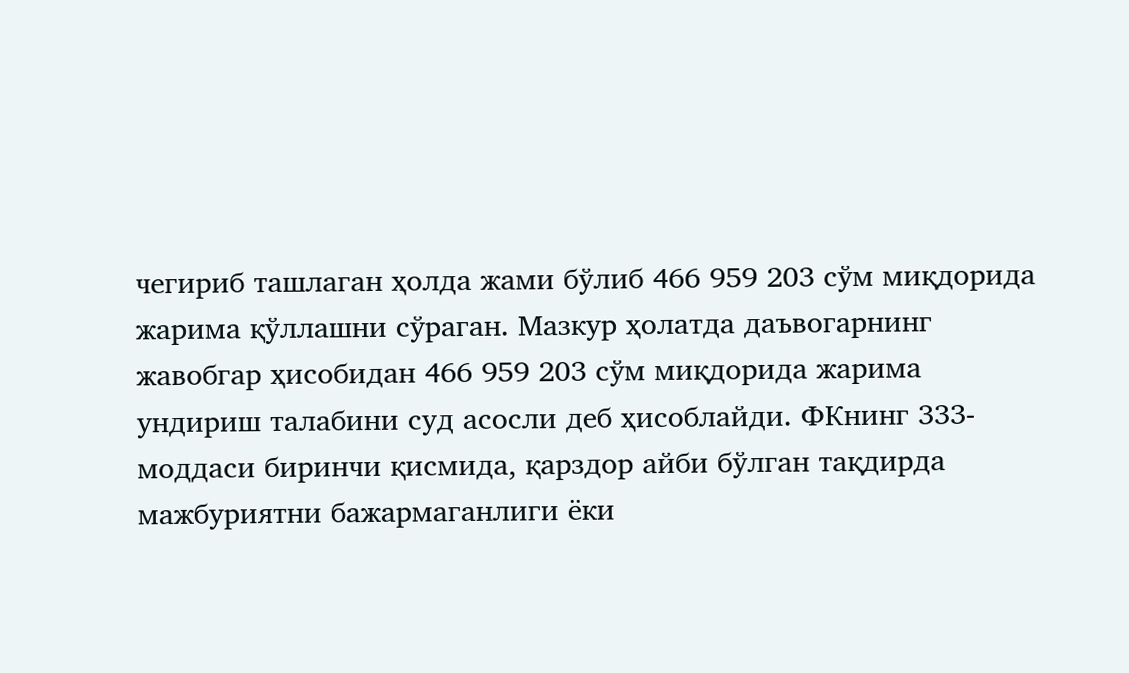чегириб ташлаган ҳолда жами бўлиб 466 959 203 сўм миқдорида жарима қўллашни сўраган. Мазкур ҳолатда даъвогарнинг жавобгар ҳисобидан 466 959 203 сўм миқдорида жарима ундириш талабини суд асосли деб ҳисоблайди. ФКнинг 333-моддаси биринчи қисмида, қарздор айби бўлган тақдирда мажбуриятни бажармаганлиги ёки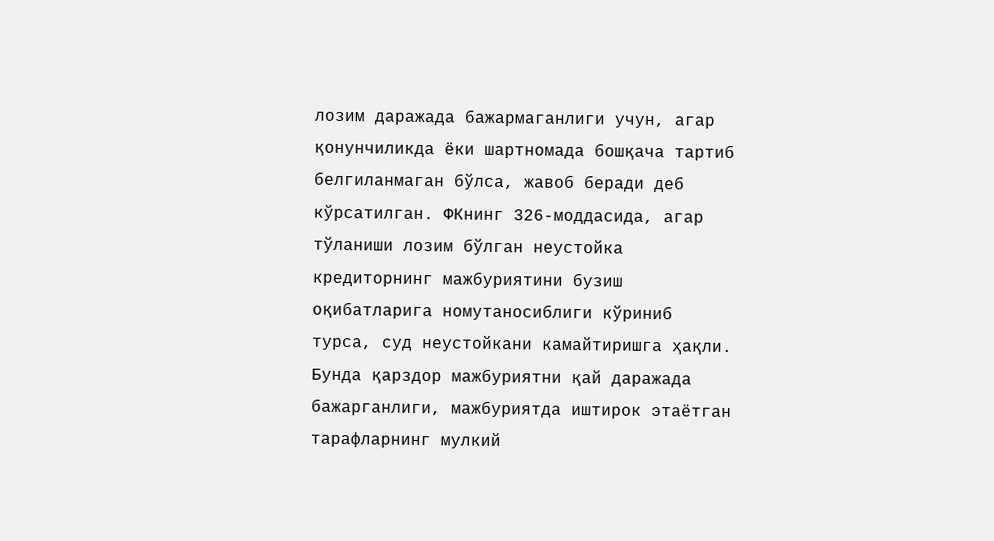лозим даражада бажармаганлиги учун, агар қонунчиликда ёки шартномада бошқача тартиб белгиланмаган бўлса, жавоб беради деб кўрсатилган. ФКнинг 326-моддасида, агар тўланиши лозим бўлган неустойка кредиторнинг мажбуриятини бузиш оқибатларига номутаносиблиги кўриниб турса, суд неустойкани камайтиришга ҳақли. Бунда қарздор мажбуриятни қай даражада бажарганлиги, мажбуриятда иштирок этаётган тарафларнинг мулкий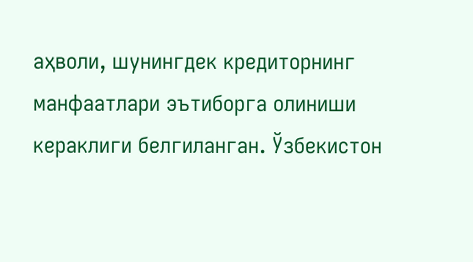аҳволи, шунингдек кредиторнинг манфаатлари эътиборга олиниши кераклиги белгиланган. Ўзбекистон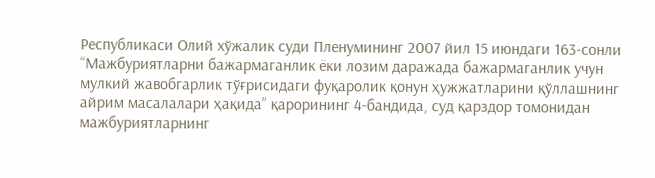Республикаси Олий хўжалик суди Пленумининг 2007 йил 15 июндаги 163-сонли “Мажбуриятларни бажармаганлик ёки лозим даражада бажармаганлик учун мулкий жавобгарлик тўғрисидаги фуқаролик қонун ҳужжатларини қўллашнинг айрим масалалари ҳақида” қарорининг 4-бандида, суд қарздор томонидан мажбуриятларнинг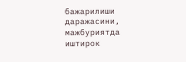бажарилиши даражасини, мажбуриятда иштирок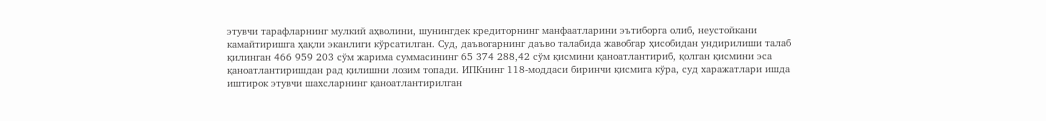этувчи тарафларнинг мулкий аҳволини, шунингдек кредиторнинг манфаатларини эътиборга олиб, неустойкани камайтиришга ҳақли эканлиги кўрсатилган. Суд, даъвогарнинг даъво талабида жавобгар ҳисобидан ундирилиши талаб қилинган 466 959 203 сўм жарима суммасининг 65 374 288,42 сўм қисмини қаноатлантириб, қолган қисмини эса қаноатлантиришдан рад қилишни лозим топади. ИПКнинг 118-моддаси биринчи қисмига кўра, суд харажатлари ишда иштирок этувчи шахсларнинг қаноатлантирилган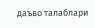даъво талаблари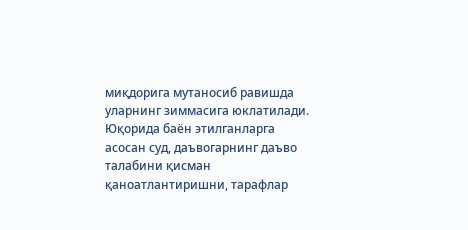миқдорига мутаносиб равишда уларнинг зиммасига юклатилади. Юқорида баён этилганларга асосан суд, даъвогарнинг даъво талабини қисман қаноатлантиришни, тарафлар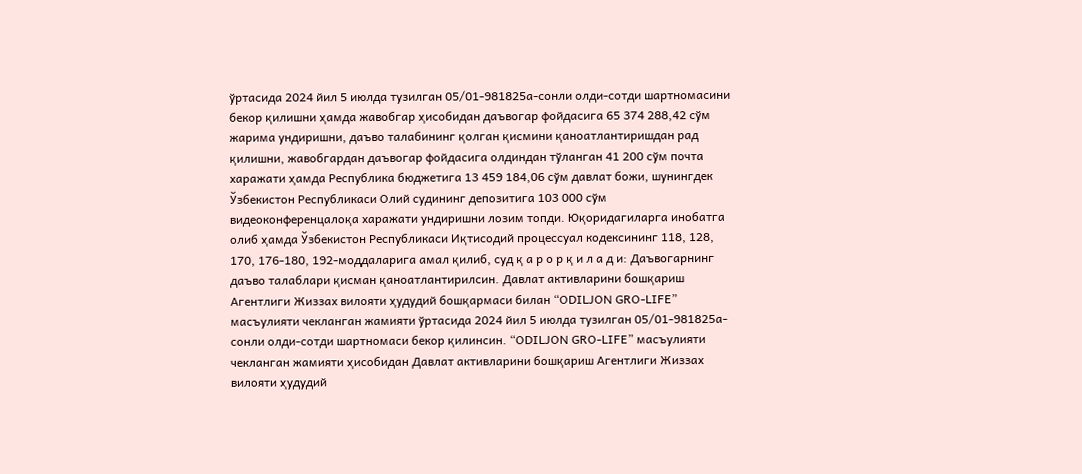ўртасида 2024 йил 5 июлда тузилган 05/01-981825а-сонли олди-сотди шартномасини бекор қилишни ҳамда жавобгар ҳисобидан даъвогар фойдасига 65 374 288,42 сўм жарима ундиришни, даъво талабининг қолган қисмини қаноатлантиришдан рад қилишни, жавобгардан даъвогар фойдасига олдиндан тўланган 41 200 сўм почта харажати ҳамда Республика бюджетига 13 459 184,06 сўм давлат божи, шунингдек Ўзбекистон Республикаси Олий судининг депозитига 103 000 сўм видеоконференцалоқа харажати ундиришни лозим топди. Юқоридагиларга инобатга олиб ҳамда Ўзбекистон Республикаси Иқтисодий процессуал кодексининг 118, 128, 170, 176-180, 192-моддаларига амал қилиб, суд қ а р о р қ и л а д и: Даъвогарнинг даъво талаблари қисман қаноатлантирилсин. Давлат активларини бошқариш Агентлиги Жиззах вилояти ҳудудий бошқармаси билан “ODILJON GRO-LIFE” масъулияти чекланган жамияти ўртасида 2024 йил 5 июлда тузилган 05/01-981825а-сонли олди-сотди шартномаси бекор қилинсин. “ODILJON GRO-LIFE” масъулияти чекланган жамияти ҳисобидан Давлат активларини бошқариш Агентлиги Жиззах вилояти ҳудудий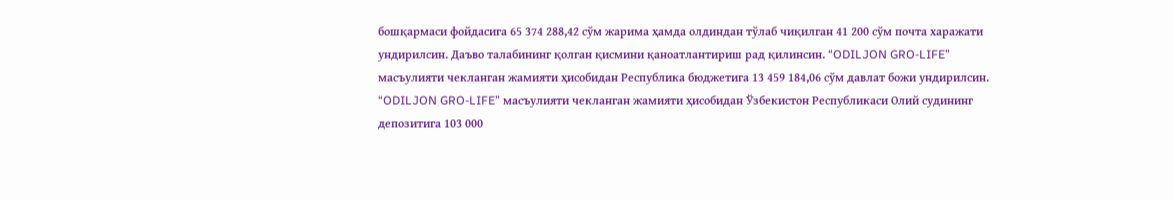бошқармаси фойдасига 65 374 288,42 сўм жарима ҳамда олдиндан тўлаб чиқилган 41 200 сўм почта харажати ундирилсин. Даъво талабининг қолган қисмини қаноатлантириш рад қилинсин. “ODILJON GRO-LIFE” масъулияти чекланган жамияти ҳисобидан Республика бюджетига 13 459 184,06 сўм давлат божи ундирилсин. “ODILJON GRO-LIFE” масъулияти чекланган жамияти ҳисобидан Ўзбекистон Республикаси Олий судининг депозитига 103 000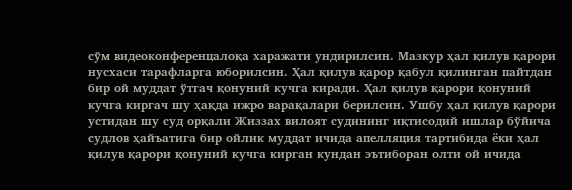сўм видеоконференцалоқа харажати ундирилсин. Мазкур ҳал қилув қарори нусхаси тарафларга юборилсин. Ҳал қилув қарор қабул қилинган пайтдан бир ой муддат ўтгач қонуний кучга киради. Ҳал қилув қарори қонуний кучга киргач шу ҳақда ижро варақалари берилсин. Ушбу ҳал қилув қарори устидан шу суд орқали Жиззах вилоят судининг иқтисодий ишлар бўйича судлов ҳайъатига бир ойлик муддат ичида апелляция тартибида ёки ҳал қилув қарори қонуний кучга кирган кундан эътиборан олти ой ичида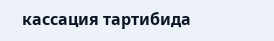кассация тартибида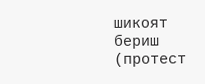шикоят бериш (протест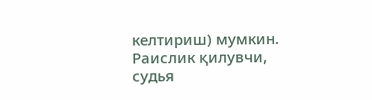келтириш) мумкин. Раислик қилувчи, судья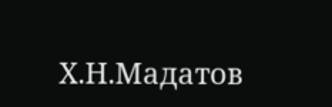Х.Н.Мадатов